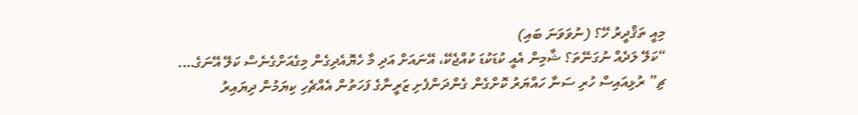މިއީ ތަޤްދީރު ހޭ؟ (ނުވަވަނަ ބައި)
“ކަލޭ ލަދެއް ނުގަނޭތަ؟ ޝާމިން އެއީ ކުޑަކުޑަ ކުއްޖެކޭ، އޭނައަށް އަދި މާ ހެޔޮއެދިގެން މިގެއަށްގެނެސް ކަލޭ އޭނަގެ…. ޗި” ރުޅިއައިސް ހުރި ސަނާ ހައްޔަރު ކޮށްގެން ގެންދަންފެށި ޒަރީނާގެ ފަހަތުން އެއްޗެހި ކިޔަމުން ދިޔައިރު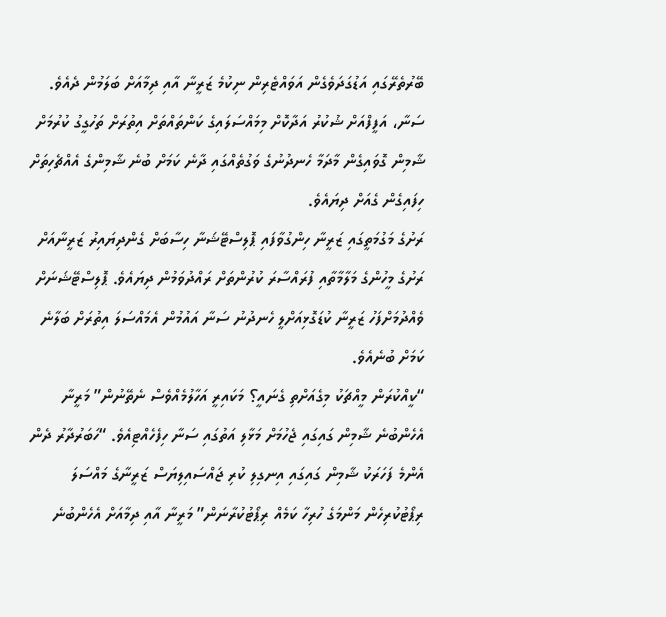ބޭރުތެރޭގައި އަޑުގަދަވެގެން އަވައްޓެރިން ނިކުމެ ޒަރީނާ އާއި ދިމާއަށް ބަލަމުން ދެއެވެ.
ސަނާ، އަފީފްއަށް ޝުކުރު އަދާކޮށް މިމައްސަލައިގެ ކަންތައްތަށް އިތުރަށް ތަހުގީގު ކުރުމަށް ޝާމިން ގޮވައިގެން މާދަމާ ހެނދުނުގެ ވަގުތެއްގައި ދާނެ ކަމަށް ބުނެ ޝާމިންގެ އެއްޗެހިތަށް ހިފައިގެން ގެއަށް ދިޔައެވެ.
ރަށުގެ މަގުމަތީގައި ޒަރީނާ ހިންގުވާފައި ޕޮލިސްޓޭޝަނާ ހިސާބަށް ގެންދިޔައިރު ޒަރީނާއަށް ރަށުގެ މީހުންގެ މަލާމާތާއި ފުރައްސާރަ ކުރުންތަށް ރައްދުވަމުން ދިޔައެވެ. ޕޮލިސްޓޭޝަނަށް ވެއްދުމަށްފަހު ޒަރީނާ ކުޑަގޮޅިއަށްލީ ހެނދުނު ސަނާ އައުމުން އެމައްސަލަ އިތުރަށް ބަލާނެ ކަމަށް ބުނެއެވެ.
“ކީއްކުރަން މީއްޗަކު މިގެއަށްތި ގެނައީ؟ މަކައިރީ އަހާލުމެއްވެސް ނެތޭނުން” މަރީނާ އެހެންބުނެ ޝާމިން ގައިގައި ޖެހުމަށް މަޅާލި އަތުގައި ސަނާ ހިފެހެއްޓިއެވެ. “ހަބަރުދާރު ދެން އެންމެ ފަހަރަކު ޝާމިން ގައިގައި އިނގިލި ކުރި ޖައްސައިލިޔަސް ޒަރީނާގެ މައްސަލަ ރިޕޯޓުކުރިހެން މަންމަގެ ހުރިހާ ކަމެއް ރިޕޯޓުކުރާނަން” މަރީނާ އާއި ދިމާއަށް އެހެންބުނެ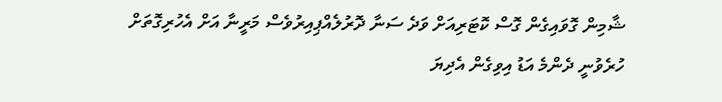ޝާމިން ގޮވައިގެން ގޮސް ކޮޓަރިއަށް ވަދެ ސަނާ ދޮރުލެއްޕިއިރުވެސް މަރީނާ އަށް އެހުރިގޮތަށް ހުރެވުނީ ދެންމެ އަޑު އިވިގެން އެދިޔަ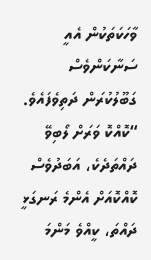ވާހަކަތަކުން އެއީ ސަނާކަންވެސް ގަބޫލުކުރަން ދަތިވެފައެވެ.
“ކޮއްކޮ ވަރަށް ލޯބިވޭ ދައްތަދެކެ، އަބަދުވެސް ކޮއްކޮއަށް އެންމެ ރަނގަޅީ ދައްތަ، ކީއްވެ މަންމަ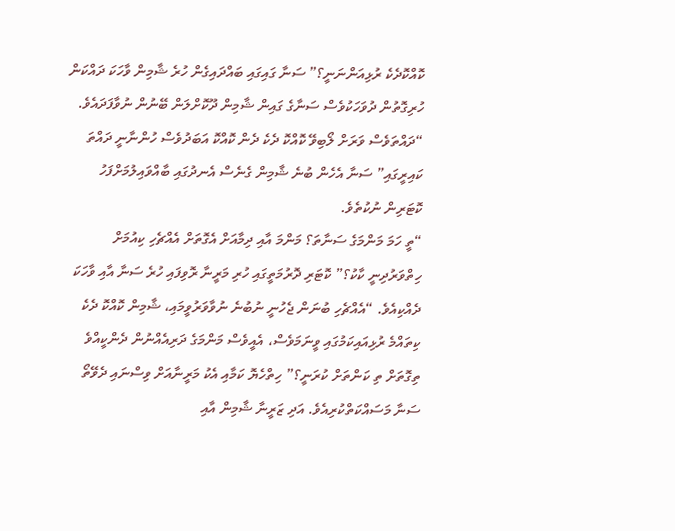ކޮއްކޮދެކެ ރުޅިއަންނަނީ؟” ސަނާ ގައިގައި ބައްދައިގެން ހުރެ ޝާމިން ވާހަކަ ދައްކަން ހުރިގޮތުން ދުވަހަކުވެސް ސަނާގެ ގައިން ޝާމިން ދޫކޮށްލަން ބޭނުން ނުވާފަދައެވެ. “ދައްތަވެސް ވަރަށް ލޯބިވޭ ކޮއްކޮ ދެކެ ދެން ކޮއްކޮ އަބަދުވެސް ހުންނާނީ ދައްތަ ކައިރީގައި” ސަނާ އެހެން ބުނެ ޝާމިން ގެނެސް އެނދުގައި ބާއްވައިލުމަށްފަހު ކޮޓަރިން ނުކުތެވެ.
“ތީ ހަމަ މަންމަގެ ސަނާތަ؟ މަންމަ އާއި ދިމާއަށް އެގޮތަށް އެއްޗެހި ކިއުމަށް ހިތްވަރުދިނީ ކާކު؟” ކޮޓަރި ދޮރުމަތީގައި ހުރި މަރީނާ ރޮވިފައި ހުރެ ސަނާ އާއި ވާހަކަ ދެއްކިއެވެ. “އެއްޗެހި ބުނަން ޖެހުނީ ނުބުނެ ނުވާވަރުވީމައި، ޝާމިން ކޮއްކޮ ދެކެ ކިތައްމެ ރުޅިއައިކަމުގައި ވީނަމަވެސް، އެއީވެސް މަންމަގެ ދަރިއެއްނުން ދެންކީއްވެ ތިގޮތަށް ތި ކަންތަށް ކުރަނީ؟” ހިތްހެޔޮ ކަމާއި އެކު މަރީނާއަށް ވިސްނައި ދެވޭތޯ ސަނާ މަސައްކަތްކުރިއެވެ. އަދި ޒަރީނާ ޝާމިން އާއި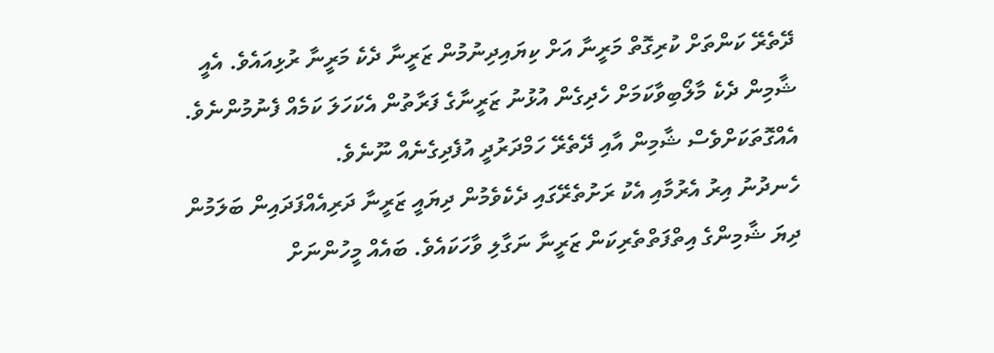ދޭތެރޭ ކަންތަށް ކުރިގޮތް މަރީނާ އަށް ކިޔައިދިނުމުން ޒަރީނާ ދެކެ މަރީނާ ރުޅިއައެވެ. އެއީ ޝާމިން ދެކެ މާލޯބިވާކަމަށް ހެދިގެން އުޅުނު ޒަރީނާގެ ފަރާތުން އެކަހަލަ ކަމެއް ފެނުމުންނެވެ. އެއްގޮތަކަށްވެސް ޝާމިން އާއި ދޭތެރޭ ހަމްދަރުދީ އުފެދިގެނެއް ނޫނެވެ.
ހެނދުނު އިރު އެރުމާއި އެކު ރަށުތެރޭގައި ދެކެވެމުން ދިޔައީ ޒަރީނާ ދަރިއެއްފަދައިން ބަލަމުން ދިޔަ ޝާމިންގެ އިތްފަތްތެރިކަން ޒަރީނާ ނަގާލި ވާހަކައެވެ. ބައެއް މީހުންނަށް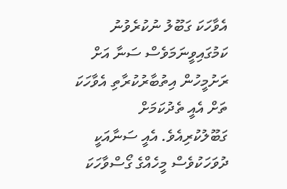އެވާހަކަ ގަބޫލު ނުކުރެވުނު ކަމުގައިވީނަމަވެސް ސަނާ އަށް ރަށުމީހުން އިތުބާރުކުރާތި އެވާހަކަ ތަށް އެއީ ތެދުކަމަށް ގަބޫލުކުރިއެވެ. އެއީ ސަނާއަކީ ދުވަހަކުވެސް މީހެއްގެ ގޯސްވާހަކަ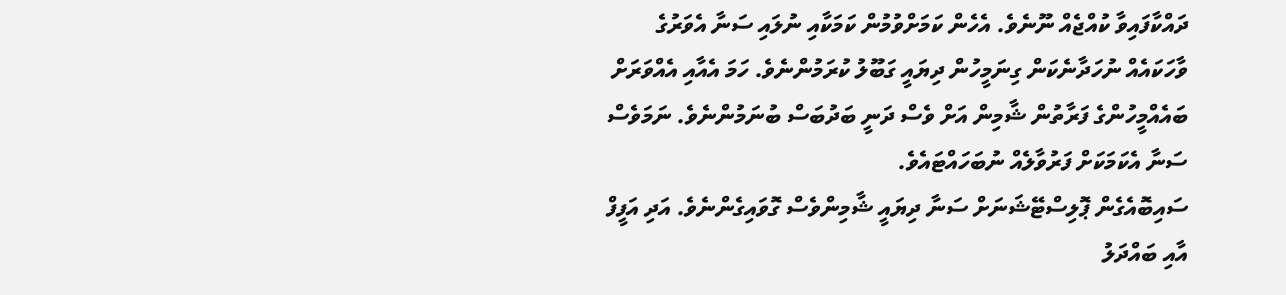ދައްކާފައިވާ ކުއްޖެއް ނޫނެވެ. އެހެން ކަމަށްވުމުން ކަމަކާއި ނުލައި ސަނާ އެވަރުގެ ވާހަކައެއް ނުހަދާނެކަން ގިނަމީހުން ދިޔައީ ގަބޫލު ކުރަމުންނެވެ. ހަމަ އެއާއި އެއްވަރަށް ބައެއްމީހުންގެ ފަރާތުން ޝާމިން އަށް ވެސް ދަނީ ބަދުބަސް ބުނަމުންނެވެ. ނަމަވެސް ސަނާ އެކަމަކަށް ފަރުވާލެއް ނުބަހައްޓައެވެ.
ސައިބޮއެގެން ޕޮލިސްޓޭޝަނަށް ސަނާ ދިޔައީ ޝާމިންވެސް ގޮވައިގެންނެވެ. އަދި އަފީފް އާއި ބައްދަލު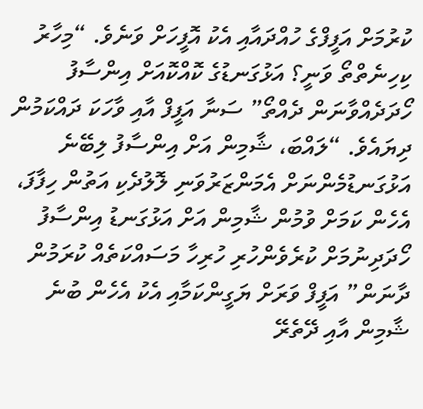ކުރުމަށް އަފީފްގެ ހުއްދައާއި އެކު އޮފީހަށް ވަނެވެ. “މިހާރު ކިހިނެތްތޯ ވަނީ؟ އަޅުގަނޑުގެ ކޮއްކޮއަށް އިންސާފު ހޯދަދެއްވާނަން ދެއްތޯ” ސަނާ އަފީފް އާއި ވާހަކަ ދައްކަމުން ދިޔައެވެ. “ލައްބަ، ޝާމިން އަށް އިންސާފު ލިބޭނެ އަޅުގަނޑުމެންނަށް އެމަންޒަރުވަނި ލޮލުދެކި އަތުން ހިފާފަ، އެހެން ކަމަށް ވުމުން ޝާމިން އަށް އަޅުގަނޑު އިންސާފު ހޯދަދިނުމަށް ކުރެވެންހުރި ހުރިހާ މަސައްކަތެއް ކުރަމުން ދާނަން” އަފީފް ވަރަށް ޔަގީންކަމާއި އެކު އެހެން ބުނެ ޝާމިން އާއި ދޭތެރޭ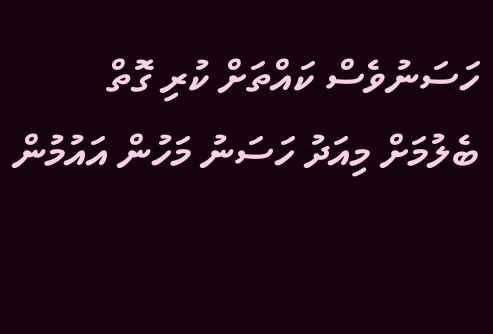ހަސަނުވެސް ކައްތަށް ކުރި ގޮތް ބެލުމަށް މިއަދު ހަސަނު މަހުން އައުމުން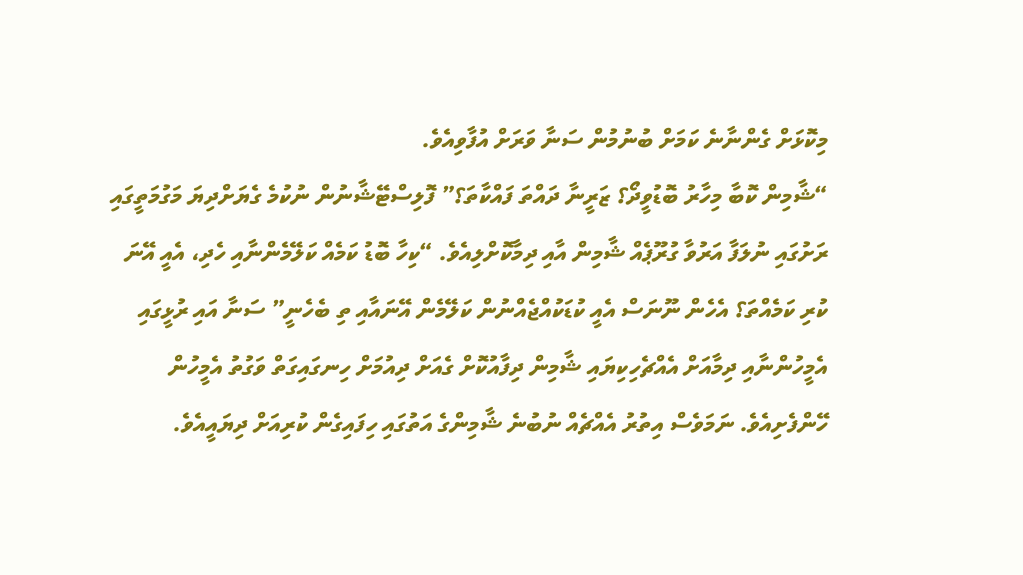މިކޮޅަށް ގެންނާނެ ކަމަށް ބުނުމުން ސަނާ ވަރަށް އުފާވިއެވެ.
“ޝާމިން ކޮބާ މިހާރު ބޮޑުވީދޯ؟ ޒަރީނާ ދައްތަ ފައްކާތަ؟” ފޮލިސްޓޭޝާނުން ނުކުމެ ގެޔަށްދިޔަ މަގުމަތީގައި ރަށުގައި ނުލަފާ އަރުވާ ގުރޫޕެއް ޝާމިން އާއި ދިމާކޮށްލިއެވެ. “ކިހާ ބޮޑު ކަމެއް ކަލޭމެންނާއި ހެދި، އެއީ އޭނަ ކުރި ކަމެއްތަ؟ އެހެން ނޫނަސް އެއީ ކުޑަކުއްޖެއްނުން ކަލޭމެން އޭނައާއި ތި ބެހެނީ” ސަނާ އައި ރުޅީގައި އެމީހުންނާއި ދިމާއަށް އެއްޗެހިކިޔައި ޝާމިން ދިފާއުކޮށް ގެއަށް ދިއުމަށް ހިނގައިގަތް ވަގުތު އެމީހުން ހޭންފެށިއެވެ. ނަމަވެސް އިތުރު އެއްޗެއް ނުބުނެ ޝާމިންގެ އަތުގައި ހިފައިގެން ކުރިއަށް ދިޔައީއެވެ.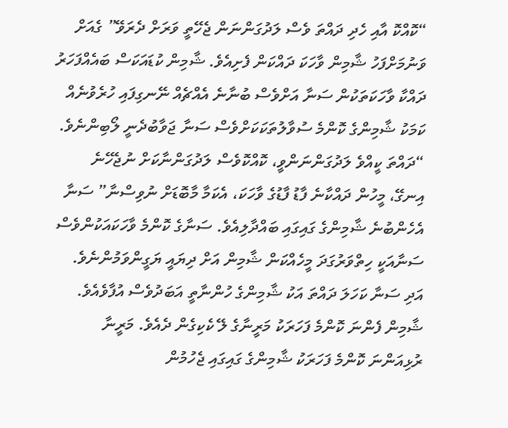“ކޮއްކޮ އާއި ހެދި ދައްތަ ވެސް ލަދުގަންނަން ޖެހޭތީ ވަރަށް ދެރަވޭ” ގެއަށް ވަނުމަށްފަހު ޝާމިން ވާހަކަ ދައްކަން ފެށިއެވެ. ޝާމިން ކުޑައަކަސް ބައެއްފަހަރު ދައްކާ ވާހަކަތަކުން ސަނާ އަށްވެސް ބުނާނެ އެއްޗެއް ނޭނގިފައި ހުރެވުނެއް ކަމަކު ޝާމިންގެ ކޮންމެ ސުވާލުތަކަކަށްވެސް ސަނާ ޖަވާބުދެނީ ލޯބިންނެވެ. “ދައްތަ ކީއްވެ ލަދުގަންނަންވީ، ކޮއްކޮވެސް ލަދުގަންނާކަށް ނުޖެހޭނެ އިނގޭ، މީހުން ދައްކާނެ ފާޑު ފާޑުގެ ވާހަކަ، އެކަމާ މާބޮޑަށް ނުވިސްނާ” ސަނާ އެހެންބުނެ ޝާމިންގެ ގައިގައި ބައްދާލިއެވެ. ސަނާގެ ކޮންމެ ވާހަކައަކުންވެސް ސަނާއަކީ ހިތްވަރުގަދަ މީހެއްކަން ޝާމިން އަށް ދިޔައީ ޔަގީންވަމުންނެވެ. އަދި ސަނާ ކަހަލަ ދައްތަ އަކު ޝާމިންގެ ހުންނާތީ އަބަދުވެސް އުފާވެއެވެ.
ޝާމިން ފެންނަ ކޮންމެ ފަހަރަކު މަރީނާގެ ލޭ ކެކިގެން ދެއެވެ. މަރީނާ ރުޅިއަންނަ ކޮންމެ ފަހަރަކު ޝާމިންގެ ގައިގައި ޖެހުމުން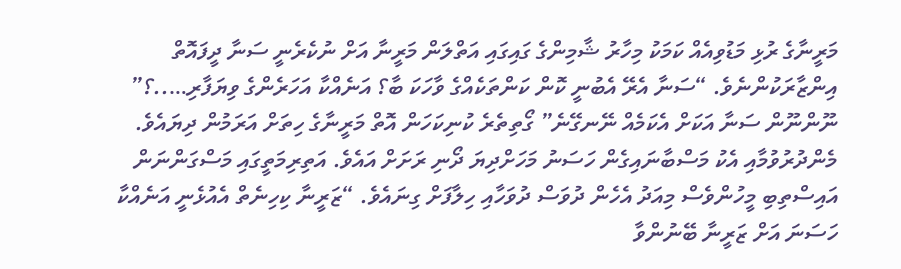މަރީނާގެ ރުޅި މަޑުވިއެއް ކަމަކު މިހާރު ޝާމިންގެ ގައިގައި އަތްލަން މަރީނާ އަށް ނުކެރެނީ ސަނާ ދީފައޮތް
އިންޒާރަކުންނެވެ. “ސަނާ އެރޭ އެބުނީ ކޮން ކަންތަކެއްގެ ވާހަކަ ބާ؟ އަނެއްކާ އަހަރެންގެ ވިޔަފާރި…..؟” ނޫންނޫން ސަނާ އަކަށް އެކަމެއް ނޭނގޭނެ” ގޯތިތެރެ ކުނިކަހަން އޮތް މަރީނާގެ ހިތަށް އަރަމުން ދިޔައެވެ.
މެންދުރުވުމާއި އެކު މަސްބާނައިގެން ހަސަނު މަހަށްދިޔަ ދޯނި ރަށަށް އައެވެ. އަތިރިމަތީގައި މަސްގަންނަން އައިސްތިބި މީހުންވެސް މިއަދު އެހެން ދުވަސް ދުވަހާއި ހިލާފަށް ގިނައެވެ. “ޒަރީނާ ކިހިނެތް އެއުޅެނީ އަނެއްކާ ހަސަނަ އަށް ޒަރީނާ ބޭނުންވާ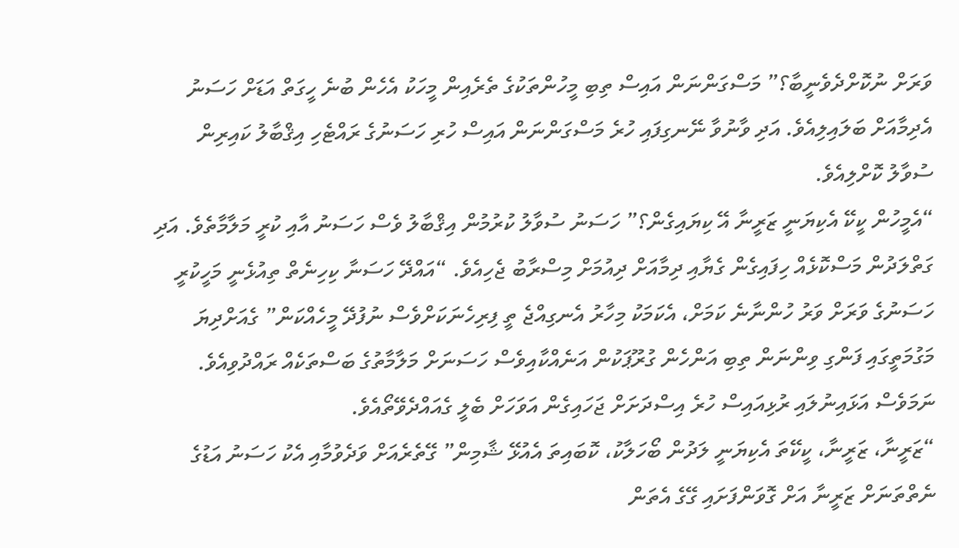ވަރަށް ނުކޮށްދެވެނީބާ؟” މަސްގަންނަން އައިސް ތިބި މީހުންތަކުގެ ތެރެއިން މީހަކު އެހެން ބުނެ ހީގަތް އަޑަށް ހަސަނު އެދިމާއަށް ބަލައިލިއެވެ. އަދި ވާނުވާ ނޭނގިފައި ހުރެ މަސްގަންނަން އައިސް ހުރި ހަސަނުގެ ރައްޓެހި އިޤްބާލު ކައިރިން ސުވާލު ކޮށްލިއެވެ.
“އެމީހުން ކީކޭ އެކިޔަނީ ޒަރީނާ އޭ ކިޔައިގެން؟” ހަސަނު ސުވާލު ކުރުމުން އިޤްބާލު ވެސް ހަސަނު އާއި ކުރީ މަލާމާތެވެ. އަދި ގަތްލަދުން މަސްކޮޅެއް ހިފައިގެން ގެޔާއި ދިމާއަށް ދިއުމަށް މިސްރާބު ޖެހިއެވެ. “އައްދޭ ހަސަނާ ކިހިނެތް ތިއުޅެނީ މަހީކުރީ ހަސަނުގެ ވަރަށް ވަރު ހުންނާނެ ކަމަށް، އެކަމަކު މިހާރު އެނގިއްޖެ ތީ ފިރިހެނަކަށްވެސް ނުފުދޭ މީހެއްކަން” ގެއަށްދިޔަ މަގުމަތީގައި ފަންގި ވިންނަން ތިބި އަންހެން ގުރޫޕަކުން އަނެއްކާއިވެސް ހަސަނަށް މަލާމާތުގެ ބަސްތަކެއް ރައްދުވިއެވެ. ނަމަވެސް އަޅައިނުލައި ރުޅިއައިސް ހުރެ އިސްދަށަށް ޖަހައިގެން އަވަހަށް ބެލީ ގެއައްދެވޭތޯއެވެ.
“ޒަރީނާ، ޒަރީނާ، ކީކޭތަ އެކިޔަނީ ލަދުން ބޯހަލާކު، ކޮބައިތަ އެއުޅޭ ޝާމިން” ގޭތެރެއަށް ވަދެވުމާއި އެކު ހަސަނު އަޑުގެ ނެތްތަނަށް ޒަރީނާ އަށް ގޮވަންފަށައި ގޭގެ އެތަން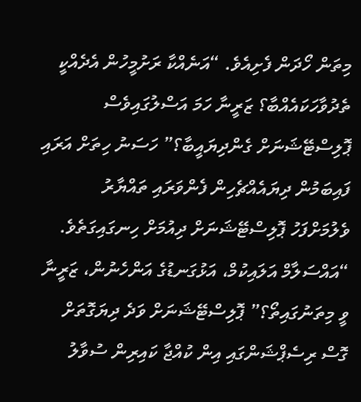މިތަން ހޯދަން ފެށިއެވެ. “އަނެއްކާ ރަށުމީހުން އެދެއްކީ ތެދުވާހަކައެއްބާ؟ ޒަރީނާ ހަމަ އަސްލުގައިވެސް ޕޮލިސްޓޭޝަނަށް ގެންދިޔައީބާ؟” ހަސަނު ހިތަށް އަރައި ފައިބަމުން ދިޔައެއްޗެހިން ފެންވަރައި ތައްޔާރު ވެލުމަށްފަހު ޕޮލިސްޓޭޝަނަށް ދިއުމަށް ހިނގައިގަތެވެ.
“އައްސަލާމް އަލައިކުމް، އަޅުގަނޑުގެ އަންހެނުން، ޒަރީނާ ވީ މިތަނުގައިތޯ؟” ޕޮލިސްޓޭޝަނަށް ވަދެ ދިޔަގޮތަށް ގޮސް ރިސެޕްޝަންގައި އިން ކުއްޖާ ކައިރިން ސުވާލު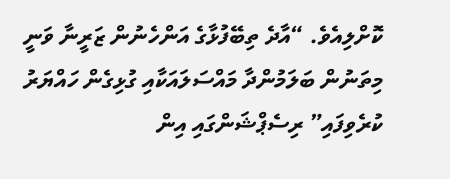ކޮށްލިއެވެ. “އާދެ ތިބޭފުޅާގެ އަންހެނުން ޒަރީނާ ވަނީ މިތަނުން ބަލަމުންދާ މައްސަލައަކާއި ގުޅިގެން ހައްޔަރު ކުރެވިފައި” ރިސެޕްޝަންގައި އިން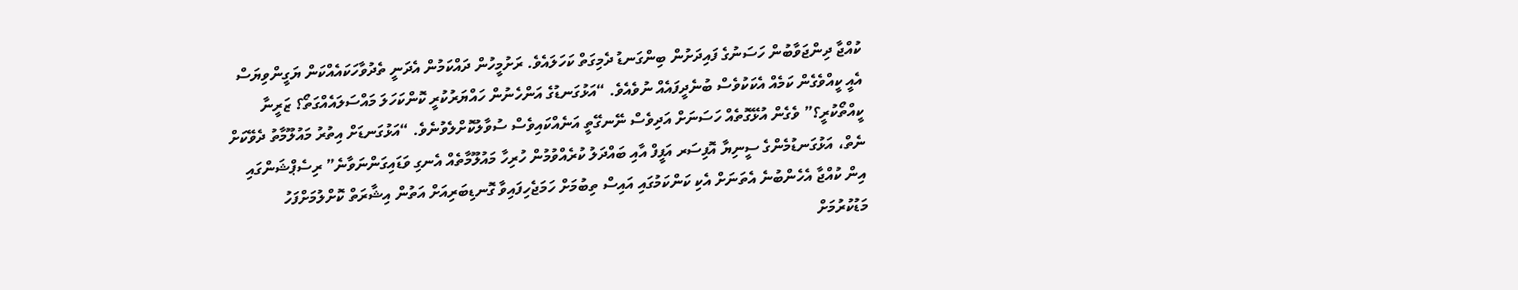ކުއްޖާ ދިންޖަވާބުން ހަސަނުގެ ފައިދަށުން ބިންގަނޑު ދެމިގަތް ކަހަލައެވެ. ރަށުމީހުން ދައްކަމުން އެދަނީ ތެދުވާހަކައެއްކަން ޔަގީންވިޔަސް އެއީ ކީއްވެގެން ކަމެއް އެކަކުވެސް ބުނެދީފައެއް ނުވެއެވެ. “އަޅުގަނޑުގެ އަންހެނުން ހައްޔަރުކުރީ ކޮންކަހަލަ މައްސަލައެއްގަތޯ؟ ޒަރީނާ ކީއްތޯކުރީ؟” ވެގެން އުޅޭގޮތެއް ހަސަނަށް އަދިވެސް ނޭނގޭތީ އަނެއްކައިވެސް ސުވާލުކޮށްލެވުނެވެ. “އަޅުގަނޑަށް އިތުރު މައުލޫމާތު ދެވޭކަށް ނެތް، އަޅުގަނޑުމެންގެ ސީނިޔާ އޮފިސަރ އަފީފް އާއި ބައްދަލު ކުރެއްވުމުން ހުރިހާ މައުލޫމާތެއް އެނގި ވަޑައިގަންނަވާނެ” ރިސެޕްޝަންގައި އިން ކުއްޖާ އެހެންބުނެ އެތަނަށް އެކި ކަންކަމުގައި އައިސް ތިބުމަށް ހަމަޖެހިފައިވާ ގޮނޑިބަރިއަށް އަތުން އިޝާރަތް ކޮށްލުމަށްފަހު މަޑުކުރުމަށް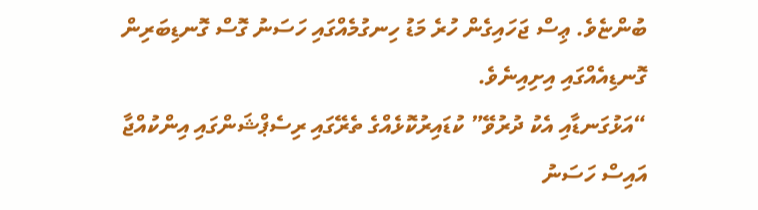ބުންޏެވެ. ޢިސް ޖަހައިގެން ހުރެ މަޑު ހިނގުމެއްގައި ހަސަނު ގޮސް ގޮނޑިބަރިން ގޮނޑިއެއްގައި އިށިއިނެވެ.
“އަޅުގަނޑާއި އެކު ދުރުވޭ” ކުޑައިރުކޮޅެއްގެ ތެރޭގައި ރިސެޕްޝަންގައި އިންކުއްޖާ އައިސް ހަސަނު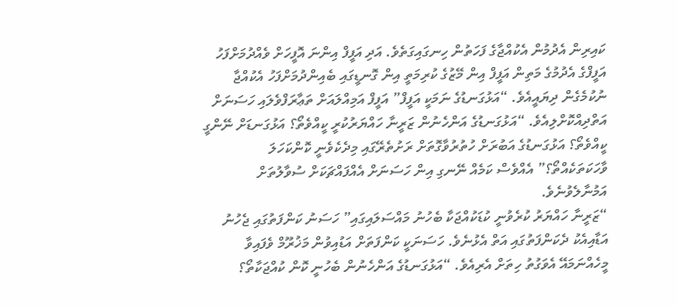ކައިރިން އެދުމުން އެކުއްޖާގެ ފަހަތުން ހިނގައިގަތެވެ. އަދި އަފީފް އިންނަ އޮފީހަށް ވެއްދުމަށްފަހު އަފީފްގެ އެދުމުގެ މަތިން އަފީފް އިން މޭޒުގެ ކުރިމަތީ އިން ގޮނޑީގައި ބެއިންދުމަށްފަހު އެކުއްޖާ ނުކުމެގެން ދިޔައީއެވެ. “އަޅުގަނޑުގެ ނަމަކީ އަފީފް” އަފީފް އަމިއްލައަށް ތަޢާރަފްވެލައި ހަސަނަށް އަތްދިއްކޮށްލިއެވެ. “އަޅުގަނޑުގެ އަންހެނުން ޒަރީނާ ހައްޔަރުކުރީ ކީއްވެތޯ؟ އަޅުގަނޑަށް ނޭންގީ ކީއްވެތޯ؟ އަޅުގަނޑުގެ އަބުރަށް ހުތުރުވާގޮތަށް ރަށުތެރޭގައި މިދެކެވެނީ ކޮންކަހަލަ ވާހަކަތަކެއްތޯ؟” އެއްވެސް ކަމެއް ނޭނގި އިން ހަސަނަށް އެއްފައްޗަކަށް ސުވާލުތަށް އަމުނާލެވުނެވެ.
“ޒަރީނާ ހައްޔަރު ކުރެވުނީ ކުޑަކުއްޖަކާ ބެހުނު މައްސަލައިގައި” ހަސަނު ކަންފަތުގައި ޖެހުނު އަޑާއިއެކު ދެކަންފަތުގައި އަތް އެޅުނެވެ. ހަސަނަކީ ކަންފަތަށް އަޑުއިވުން މަޚުރޫމް ވެފައިވާ މީހެއްނަމައޭ އެވަގުތު ހިތަށް އެރިއެވެ. “އަޅުގަނޑުގެ އަންހެނުން ބެހުނީ ކޮން ކުއްޖަކާތޯ؟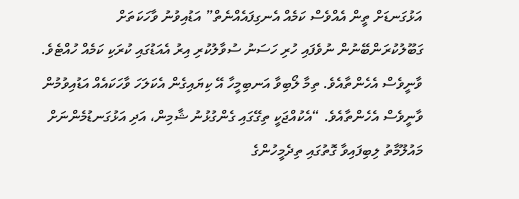އަޅުގަނޑަށް ތީން އެއްވެސް ކަމެއް އެނގިފައެއްނެތް” އަޑުއިވުނު ވާހަކަތަށް ގަބޫލުކުރަންބޭނުން ނުވެފައި ހުރި ހަސަނު ސުވާލުކުރި އިރު އެއަޑުގައި ކުރަކި ކަމެއް ހުއްޓެވެ. ވާނީވެސް އެހެންތާއެވެ. ތިމާ ލޯބިވާ އަނބިމީހާ އޭ ކިޔައިގެން އެކަލަހަ ވާހަކައެއް އަޑުއިވުމުން ވާނީވެސް އެހެންތާއެވެ. “އެކުއްޖަކީ ތިގޭގައި ގެންގުޅުނު ޝާމިން، އަދި އަޅުގަނޑުމެންނަށް މައުލޫމާތު ލިބިފައިވާ ގޮތުގައި ތިދެމީހުންގެ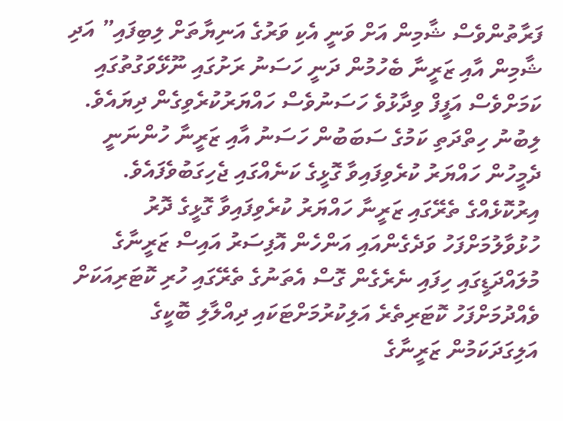ފަރާތުންވެސް ޝާމިން އަށް ވަނީ އެކި ވަރުގެ އަނިޔާތަށް ލިބިފައި” އަދި ޝާމިން އާއި ޒަރީނާ ބެހުމުން ދަނީ ހަސަނު ރަށުގައި ނޫޅޭވަގުތުގައި ކަމަށްވެސް އަފީފް ވިދާޅުވެ ހަސަނުވެސް ހައްޔަރުކުރެވިގެން ދިޔައެވެ.
ލިބުނު ހިތްދަތި ކަމުގެ ސަބަބުން ހަސަނު އާއި ޒަރީނާ ހުންނަނީ ދެމީހުން ހައްޔަރު ކުރެވިފައިވާ ގޮޅީގެ ކަނެއްގައި ޖެހިގަބުވެފައެވެ. އިރުކޮޅެއްގެ ތެރޭގައި ޒަރީނާ ހައްޔަރު ކުރެވިފައިވާ ގޮޅީގެ ދޮރު ހުޅުވާލުމަށްފަހު ވަދެގެންއައި އަންހެން އޮފިސަރު އައިސް ޒަރީނާގެ މުލައްދަޑީގައި ހިފައި ނެރެގެން ގޮސް އެތަނުގެ ތެރޭގައި ހުރި ކޮޓަރިއަކަށް ވެއްދުމަށްފަހު ކޮޓަރިތެރެ އަލިކުރުމަށްޓަކައި ދިއްލާލި ބޮކީގެ އަލިގަދަކަމުން ޒަރީނާގެ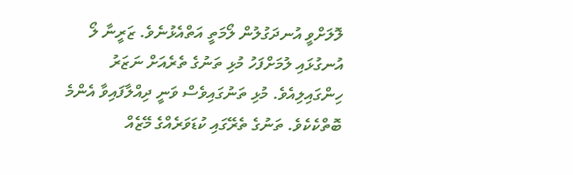ލޮލަށްވީ އުނދަގުލުން ލޯމަތީ އަތްއެޅުނެވެ. ޒަރީނާ ލޯ އުނގުޅައި ލުމަށްފަހު މުޅި ތަނުގެ ތެރެއަށް ނަޒަރު ހިންގައިލިއެވެ. މުޅި ތަނުގައިވެސް ވަނީ ދިއްލާފައިވާ އެންމެ ބޮތްކެކެވެ. ތަނުގެ ތެރޭގައި ކުޑަވަރެއްގެ މޭޒެއް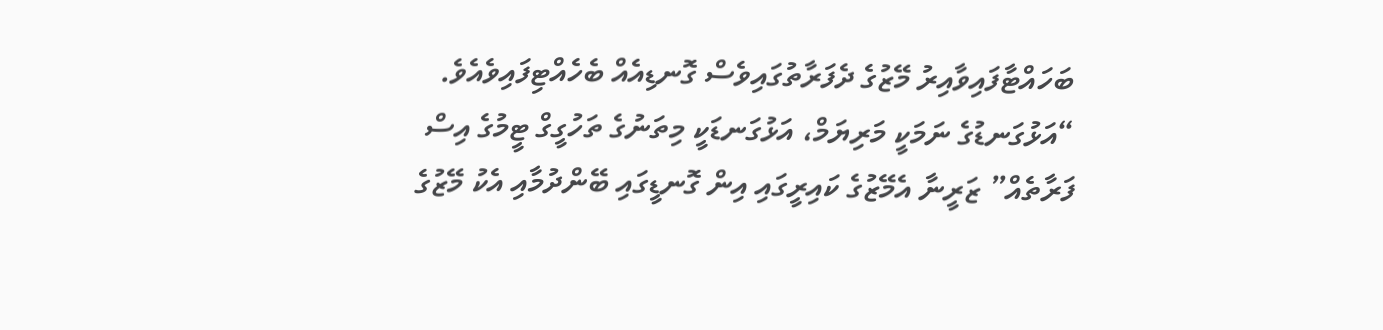ބަހައްޓާފައިވާއިރު މޭޒުގެ ދެފަރާތުގައިވެސް ގޮނޑިއެއް ބެހެއްޓިފައިވެއެވެ.
“އަޅުގަނޑުގެ ނަމަކީ މަރިޔަމް، އަޅުގަނޑަކީ މިތަނުގެ ތަހުގީގް ޓީމުގެ އިސް ފަރާތެއް” ޒަރީނާ އެމޭޒުގެ ކައިރީގައި އިން ގޮނޑީގައި ބޭންދުމާއި އެކު މޭޒުގެ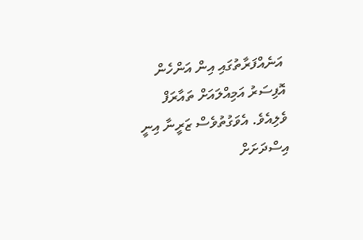އަނެއްފަރާތުގައި އިން އަންހެން އޮފިސަރު އަމިއްލައަށް ތައާރަފް ވެލިއެވެ. އެވަގުތުވެސް ޒަރީނާ އިނީ އިސްދަށަށް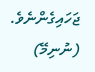ޖަހައިގެންނެވެ.
(ނުނިމޭ)